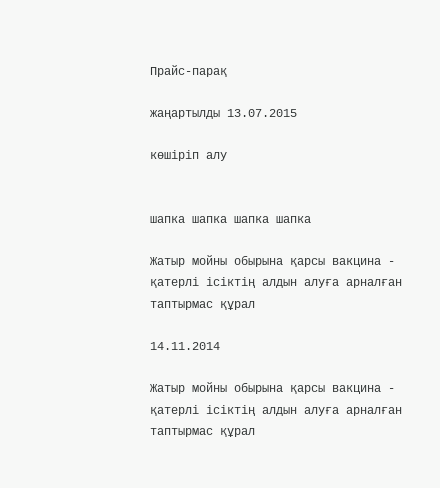Прайс-парақ

жаңартылды 13.07.2015

көшіріп алу


шапка шапка шапка шапка

Жатыр мойны обырына қарсы вакцина - қатерлі ісіктің алдын алуға арналған таптырмас құрал

14.11.2014

Жатыр мойны обырына қарсы вакцина - қатерлі ісіктің алдын алуға арналған таптырмас құрал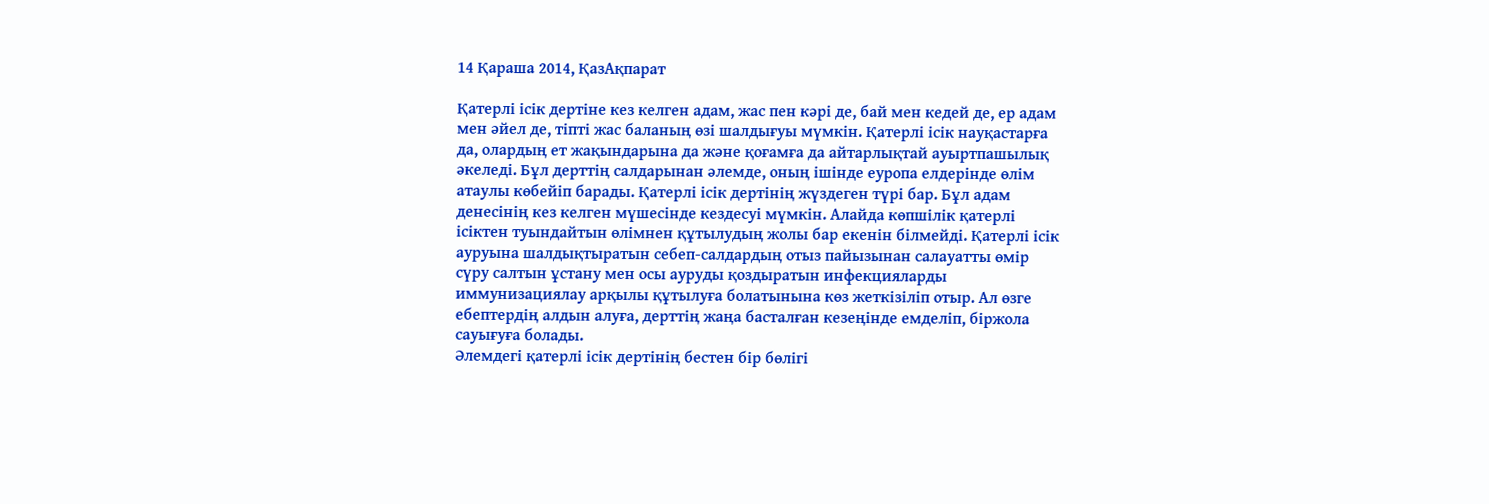14 Қараша 2014, ҚазАқпарат

Қатерлі ісік дертіне кез келген адам, жас пен кәрі де, бай мен кедей де, ер адам мен әйел де, тіпті жас баланың өзі шалдығуы мүмкін. Қатерлі ісік науқастарға да, олардың ет жақындарына да және қоғамға да айтарлықтай ауыртпашылық әкеледі. Бұл дерттің салдарынан әлемде, оның ішінде еуропа елдерінде өлім атаулы көбейіп барады. Қатерлі ісік дертінің жүздеген түрі бар. Бұл адам денесінің кез келген мүшесінде кездесуі мүмкін. Алайда көпшілік қатерлі ісіктен туындайтын өлімнен құтылудың жолы бар екенін білмейді. Қатерлі ісік ауруына шалдықтыратын себеп-салдардың отыз пайызынан салауатты өмір сүру салтын ұстану мен осы ауруды қоздыратын инфекцияларды иммунизациялау арқылы құтылуға болатынына көз жеткізіліп отыр. Ал өзге ебептердің алдын алуға, дерттің жаңа басталған кезеңінде емделіп, біржола сауығуға болады.
Әлемдегі қатерлі ісік дертінің бестен бір бөлігі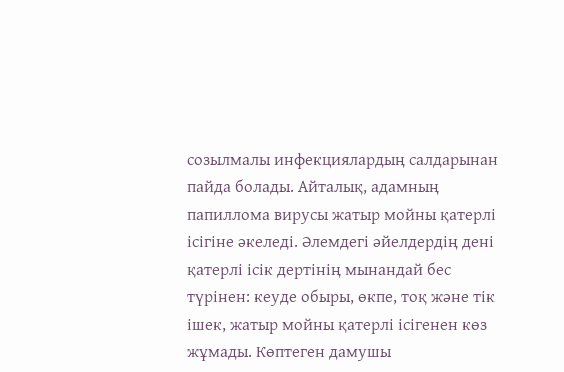созылмалы инфекциялардың салдарынан пайда болады. Айталық, адамның папиллома вирусы жатыр мойны қатерлі ісігіне әкеледі. Әлемдегі әйелдердің дені қатерлі ісік дертінің мынандай бес түрінен: кеуде обыры, өкпе, тоқ және тік ішек, жатыр мойны қатерлі ісігенен көз жұмады. Көптеген дамушы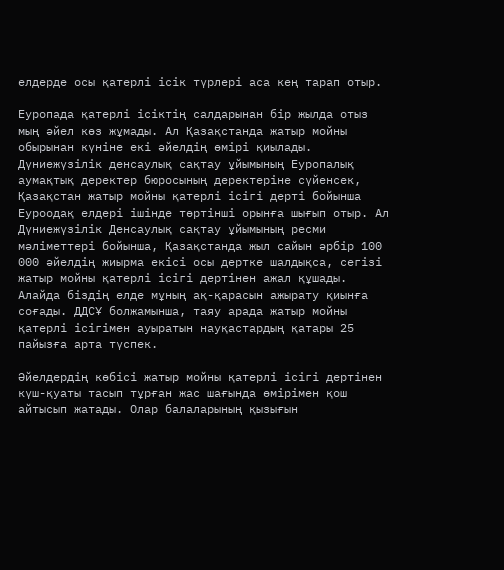елдерде осы қатерлі ісік түрлері аса кең тарап отыр.

Еуропада қатерлі ісіктің салдарынан бір жылда отыз мың әйел көз жұмады. Ал Қазақстанда жатыр мойны обырынан күніне екі әйелдің өмірі қиылады. Дүниежүзілік денсаулық сақтау ұйымының Еуропалық аумақтық деректер бюросының деректеріне сүйенсек, Қазақстан жатыр мойны қатерлі ісігі дерті бойынша Еуроодақ елдері ішінде төртінші орынға шығып отыр. Ал Дүниежүзілік Денсаулық сақтау ұйымының ресми мәліметтері бойынша, Қазақстанда жыл сайын әрбір 100 000 әйелдің жиырма екісі осы дертке шалдықса, сегізі жатыр мойны қатерлі ісігі дертінен ажал құшады. Алайда біздің елде мұның ақ-қарасын ажырату қиынға соғады. ДДСҰ болжамынша, таяу арада жатыр мойны қатерлі ісігімен ауыратын науқастардың қатары 25 пайызға арта түспек.

Әйелдердің көбісі жатыр мойны қатерлі ісігі дертінен күш-қуаты тасып тұрған жас шағында өмірімен қош айтысып жатады. Олар балаларының қызығын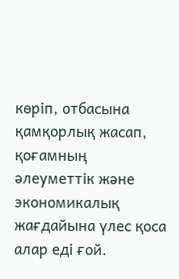көріп, отбасына қамқорлық жасап, қоғамның әлеуметтік және экономикалық жағдайына үлес қоса алар еді ғой.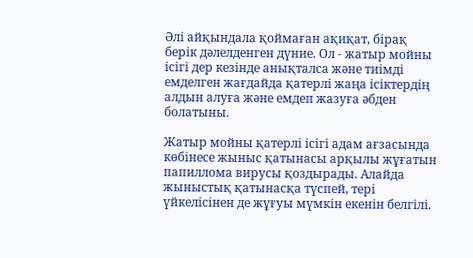Әлі айқындала қоймаған ақиқат, бірақ берік дәлелденген дүние. Ол - жатыр мойны ісігі дер кезінде анықталса және тиімді емделген жағдайда қатерлі жаңа ісіктердің алдын алуға және емдеп жазуға әбден болатыны.

Жатыр мойны қатерлі ісігі адам ағзасында көбінесе жыныс қатынасы арқылы жұғатын папиллома вирусы қоздырады. Алайда жыныстық қатынасқа түспей, тері үйкелісінен де жұғуы мүмкін екенін белгілі.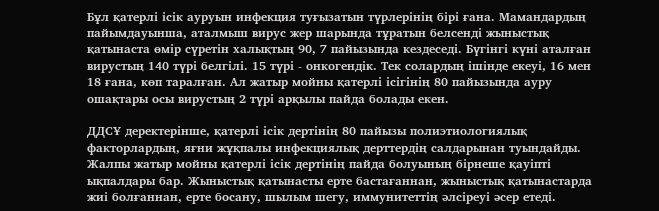Бұл қатерлі ісік ауруын инфекция туғызатын түрлерінің бірі ғана. Мамандардың пайымдауынша, аталмыш вирус жер шарында тұратын белсенді жыныстық қатынаста өмір сүретін халықтың 90, 7 пайызында кездеседі. Бүгінгі күні аталған вирустың 140 түрі белгілі. 15 түрі - онкогендік. Тек солардың ішінде екеуі, 16 мен 18 ғана, көп таралған. Ал жатыр мойны қатерлі ісігінің 80 пайызында ауру ошақтары осы вирустың 2 түрі арқылы пайда болады екен.

ДДСҰ деректерінше, қатерлі ісік дертінің 80 пайызы полиэтиологиялық факторлардың, яғни жұқпалы инфекциялық дерттердің салдарынан туындайды. Жалпы жатыр мойны қатерлі ісік дертінің пайда болуының бірнеше қауіпті ықпалдары бар. Жыныстық қатынасты ерте бастағаннан, жыныстық қатынастарда жиі болғаннан, ерте босану, шылым шегу, иммунитеттің әлсіреуі әсер етеді.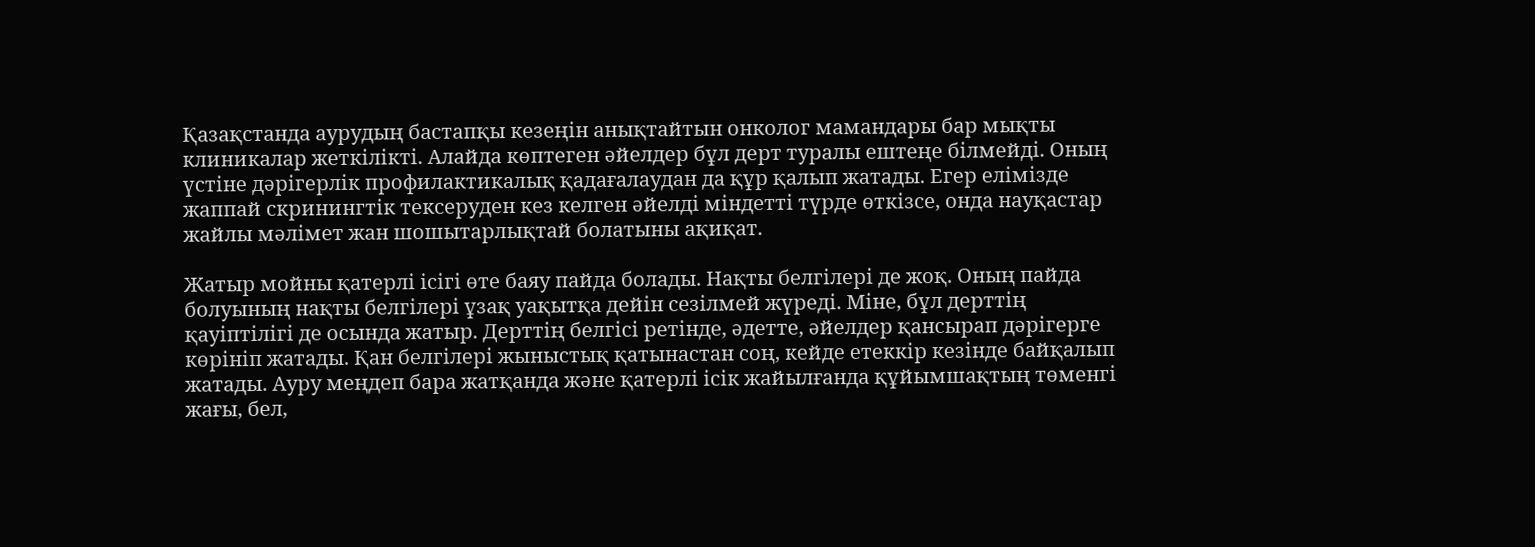Қазақстанда аурудың бастапқы кезеңін анықтайтын онколог мамандары бар мықты клиникалар жеткілікті. Алайда көптеген әйелдер бұл дерт туралы ештеңе білмейді. Оның үстіне дәрігерлік профилактикалық қадағалаудан да құр қалып жатады. Егер елімізде жаппай скринингтік тексеруден кез келген әйелді міндетті түрде өткізсе, онда науқастар жайлы мәлімет жан шошытарлықтай болатыны ақиқат.

Жатыр мойны қатерлі ісігі өте баяу пайда болады. Нақты белгілері де жоқ. Оның пайда болуының нақты белгілері ұзақ уақытқа дейін сезілмей жүреді. Міне, бұл дерттің қауіптілігі де осында жатыр. Дерттің белгісі ретінде, әдетте, әйелдер қансырап дәрігерге көрініп жатады. Қан белгілері жыныстық қатынастан соң, кейде етеккір кезінде байқалып жатады. Ауру меңдеп бара жатқанда және қатерлі ісік жайылғанда құйымшақтың төменгі жағы, бел,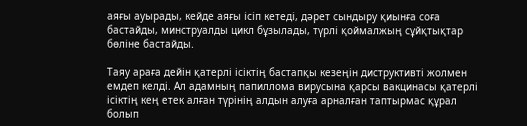аяғы ауырады, кейде аяғы ісіп кетеді, дәрет сындыру қиынға соға бастайды, минструалды цикл бұзылады, түрлі қоймалжың сұйқтықтар бөліне бастайды.

Таяу араға дейін қатерлі ісіктің бастапқы кезеңін диструктивті жолмен емдеп келді. Ал адамның папиллома вирусына қарсы вакцинасы қатерлі ісіктің кең етек алған түрінің алдын алуға арналған таптырмас құрал болып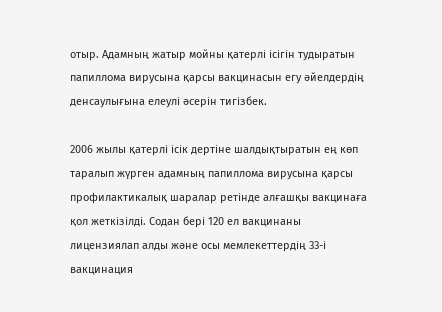отыр. Адамның жатыр мойны қатерлі ісігін тудыратын папиллома вирусына қарсы вакцинасын егу әйелдердің денсаулығына елеулі әсерін тигізбек.

2006 жылы қатерлі ісік дертіне шалдықтыратын ең көп таралып жүрген адамның папиллома вирусына қарсы профилактикалық шаралар ретінде алғашқы вакцинаға қол жеткізілді. Содан бері 120 ел вакцинаны лицензиялап алды және осы мемлекеттердің 33-і вакцинация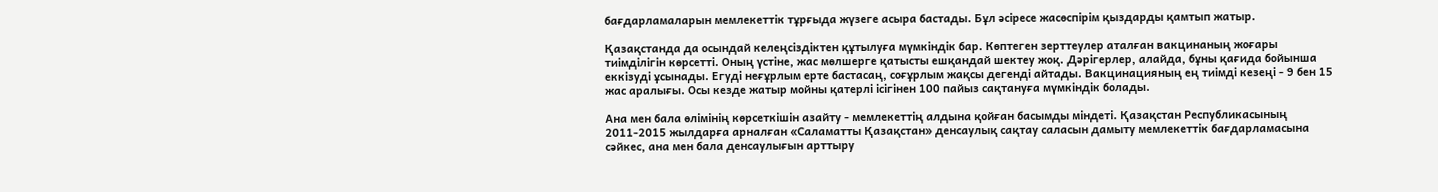бағдарламаларын мемлекеттік тұрғыда жүзеге асыра бастады. Бұл әсіресе жасөспірім қыздарды қамтып жатыр.

Қазақстанда да осындай келеңсіздіктен құтылуға мүмкіндік бар. Көптеген зерттеулер аталған вакцинаның жоғары тиімділігін көрсетті. Оның үстіне, жас мөлшерге қатысты ешқандай шектеу жоқ. Дәрігерлер, алайда, бұны қағида бойынша еккізуді ұсынады. Егуді неғұрлым ерте бастасаң, соғұрлым жақсы дегенді айтады. Вакцинацияның ең тиімді кезеңі - 9 бен 15 жас аралығы. Осы кезде жатыр мойны қатерлі ісігінен 100 пайыз сақтануға мүмкіндік болады.

Ана мен бала өлімінің көрсеткішін азайту - мемлекеттің алдына қойған басымды міндеті. Қазақстан Республикасының 2011-2015 жылдарға арналған «Саламатты Қазақстан» денсаулық сақтау саласын дамыту мемлекеттік бағдарламасына сәйкес, ана мен бала денсаулығын арттыру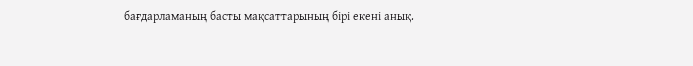бағдарламаның басты мақсаттарының бірі екені анық.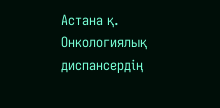Астана қ. Онкологиялық диспансердің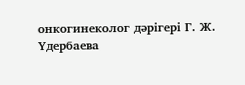онкогинеколог дәрігері Г. Ж. Үдербаева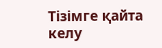Тізімге қайта келу